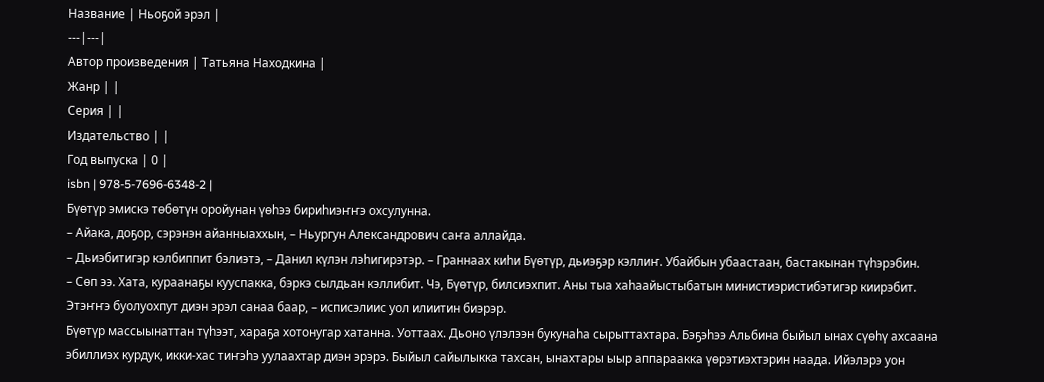Название | Ньоҕой эрэл |
---|---|
Автор произведения | Татьяна Находкина |
Жанр | |
Серия | |
Издательство | |
Год выпуска | 0 |
isbn | 978-5-7696-6348-2 |
Бүөтүр эмискэ төбөтүн оройунан үөһээ бириһиэҥҥэ охсулунна.
– Айака, доҕор, сэрэнэн айанныаххын, – Ньургун Александрович саҥа аллайда.
– Дьиэбитигэр кэлбиппит бэлиэтэ, – Данил күлэн лэһигирэтэр. – Граннаах киһи Бүөтүр, дьиэҕэр кэллиҥ. Убайбын убаастаан, бастакынан түһэрэбин.
– Сөп ээ. Хата, кураанаҕы кууспакка, бэркэ сылдьан кэллибит. Чэ, Бүөтүр, билсиэхпит. Аны тыа хаһаайыстыбатын министиэристибэтигэр киирэбит. Этэҥҥэ буолуохпут диэн эрэл санаа баар, – исписэлиис уол илиитин биэрэр.
Бүөтүр массыынаттан түһээт, хараҕа хотонугар хатанна. Уоттаах. Дьоно үлэлээн букунаһа сырыттахтара. Бэҕэһээ Альбина быйыл ынах сүөһү ахсаана эбиллиэх курдук, икки-хас тиҥэһэ уулаахтар диэн эрэрэ. Быйыл сайылыкка тахсан, ынахтары ыыр аппараакка үөрэтиэхтэрин наада. Ийэлэрэ уон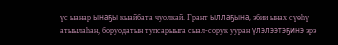үс ыанар ынаҕы кыайбата чуолкай. Грант ыллаҕына, эбии ынах сүөһү атыылаһан, боруодатын тупсарыыга сыал-сорук ууран үлэлээтэҕинэ эрэ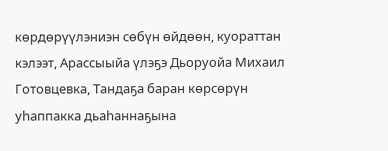көрдөрүүлэниэн сөбүн өйдөөн, куораттан кэлээт, Арассыыйа үлэҕэ Дьоруойа Михаил Готовцевка, Тандаҕа баран көрсөрүн уһаппакка дьаһаннаҕына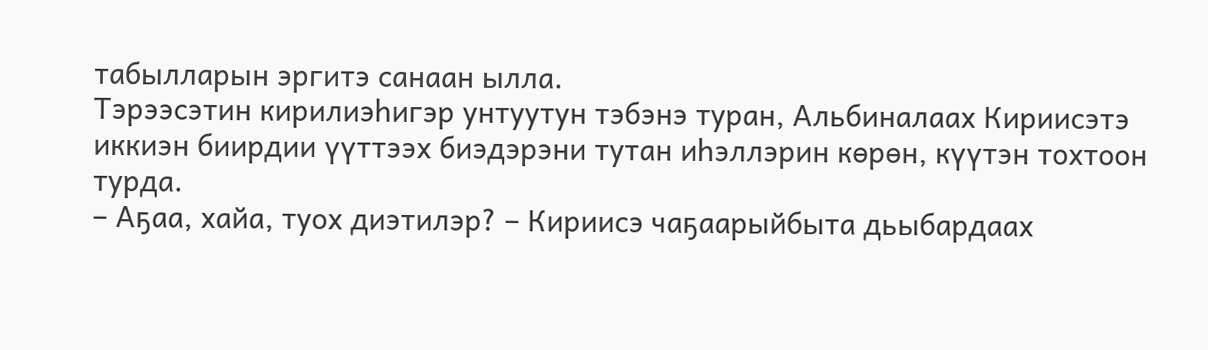табылларын эргитэ санаан ылла.
Тэрээсэтин кирилиэһигэр унтуутун тэбэнэ туран, Альбиналаах Кириисэтэ иккиэн биирдии үүттээх биэдэрэни тутан иһэллэрин көрөн, күүтэн тохтоон турда.
– Аҕаа, хайа, туох диэтилэр? – Кириисэ чаҕаарыйбыта дьыбардаах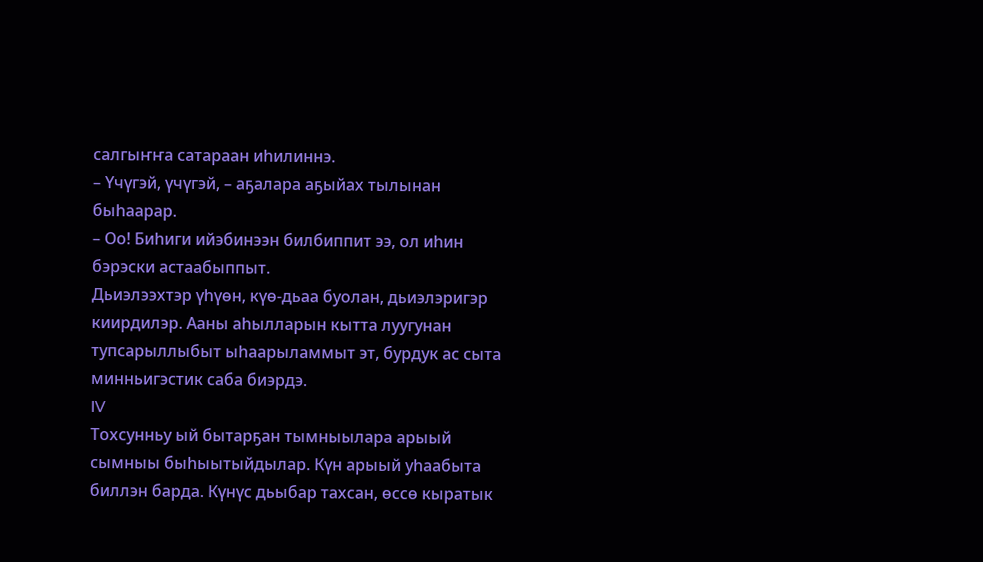салгыҥҥа сатараан иһилиннэ.
– Үчүгэй, үчүгэй, – аҕалара аҕыйах тылынан быһаарар.
– Оо! Биһиги ийэбинээн билбиппит ээ, ол иһин бэрэски астаабыппыт.
Дьиэлээхтэр үһүөн, күө-дьаа буолан, дьиэлэригэр киирдилэр. Ааны аһылларын кытта луугунан тупсарыллыбыт ыһаарыламмыт эт, бурдук ас сыта минньигэстик саба биэрдэ.
IV
Тохсунньу ый бытарҕан тымныылара арыый сымныы быһыытыйдылар. Күн арыый уһаабыта биллэн барда. Күнүс дьыбар тахсан, өссө кыратык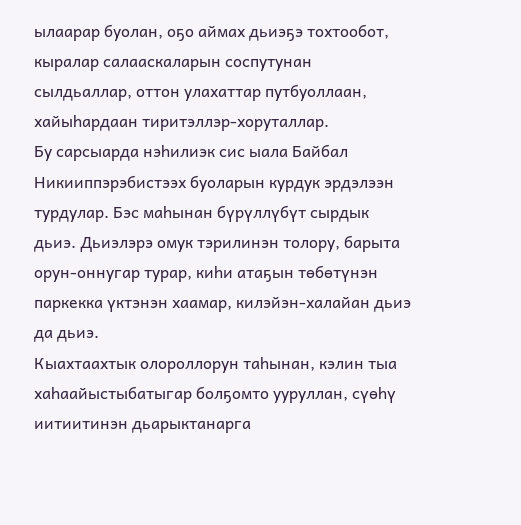ылаарар буолан, оҕо аймах дьиэҕэ тохтообот, кыралар салааскаларын соспутунан сылдьаллар, оттон улахаттар путбуоллаан, хайыһардаан тиритэллэр-хоруталлар.
Бу сарсыарда нэһилиэк сис ыала Байбал Никииппэрэбистээх буоларын курдук эрдэлээн турдулар. Бэс маһынан бүрүллүбүт сырдык дьиэ. Дьиэлэрэ омук тэрилинэн толору, барыта орун-оннугар турар, киһи атаҕын төбөтүнэн паркекка үктэнэн хаамар, килэйэн-халайан дьиэ да дьиэ.
Кыахтаахтык олороллорун таһынан, кэлин тыа хаһаайыстыбатыгар болҕомто ууруллан, сүөһү иитиитинэн дьарыктанарга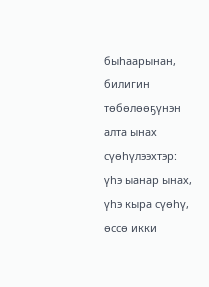быһаарынан, билигин төбөлөөҕүнэн алта ынах сүөһүлээхтэр: үһэ ыанар ынах, үһэ кыра сүөһү, өссө икки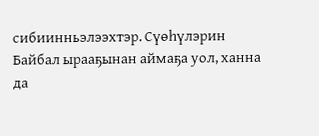сибиинньэлээхтэр. Сүөһүлэрин Байбал ырааҕынан аймаҕа уол, ханна да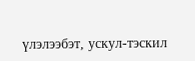үлэлээбэт, ускул-тэскил